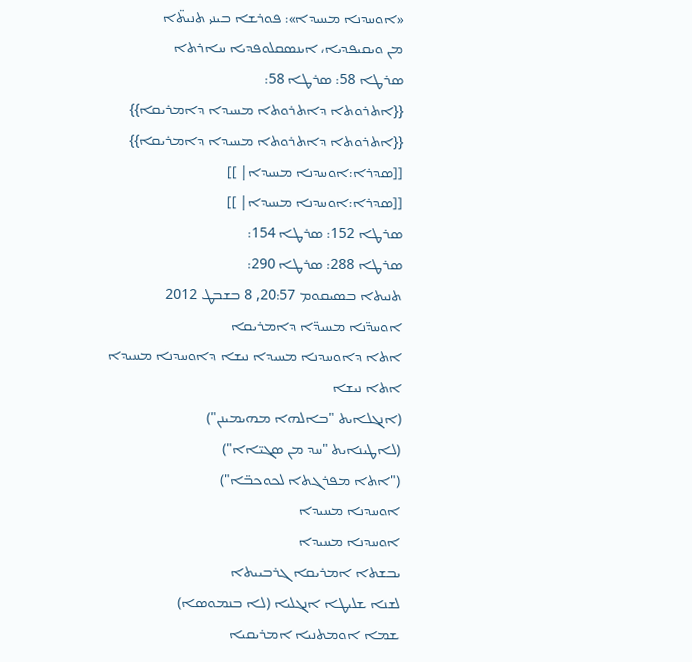«ܐܘܚܕܢܐ ܡܚܝܕܐ»: ܦܘܪܫܐ ܒܝܢܝ ܬܢܝܬ̈ܐ
ܡܢ ܘܝܩܝܦܕܝܐ، ܐܝܢܣܩܠܘܦܕܝܐ ܚܐܪܬܐ
ܣܪܛܐ 58: ܣܪܛܐ 58:
{{ܐܬܪܘܬܐ ܕܐܬܪܘܬܐ ܡܚܝܕܐ ܕܐܡܪܝܩܐ}}
{{ܐܬܪܘܬܐ ܕܐܬܪܘܬܐ ܡܚܝܕܐ ܕܐܡܪܝܩܐ}}
[[ܣܕܪܐ:ܐܘܚܕܢܐ ܡܚܝܕܐ| ]]
[[ܣܕܪܐ:ܐܘܚܕܢܐ ܡܚܝܕܐ| ]]
ܣܪܛܐ 152: ܣܪܛܐ 154:
ܣܪܛܐ 288: ܣܪܛܐ 290:
ܬܢܝܬܐ ܒܣܝܩܘܡ 20:57, 8 ܒܫܒܛ 2012
ܐܘܚܕ̈ܢܐ ܡܚܝܕ̈ܐ ܕܐܡܪܝܩܐ
ܐܬܐ ܕܐܘܚܕܢܐ ܡܚܝܕܐ ܢܝܫܐ ܕܐܘܚܕܢܐ ܡܚܝܕܐ
ܐܬܐ ܢܝܫܐ
(ܐܢܓܠܐܝܬ "ܒܐܠܗܐ ܡܗܝܡܝܢܢ")
(ܠܐܛܝܢܐܝܬ "ܚܕ ܡܢ ܣܓܝ̈ܐܐ")
("ܐܬܐ ܡܦܪܓܬܐ ܠܟܘܟܒ̈ܐ")
ܐܘܚܕܢܐ ܡܚܝܕܐ
ܐܘܚܕܢܐ ܡܚܝܕܐ
ܝܒܫܬܐ ܐܡܪܝܩܐ ܓܪܒܝܝܬܐ
ܠܫܢܐ ܫܠܝܛܐ ܐܢܓܠܝܐ (ܠܐ ܒܢܡܘܣܐ)
ܫܡܐ ܐܘܡܬܢܝܐ ܐܡܪܝܩܝܐ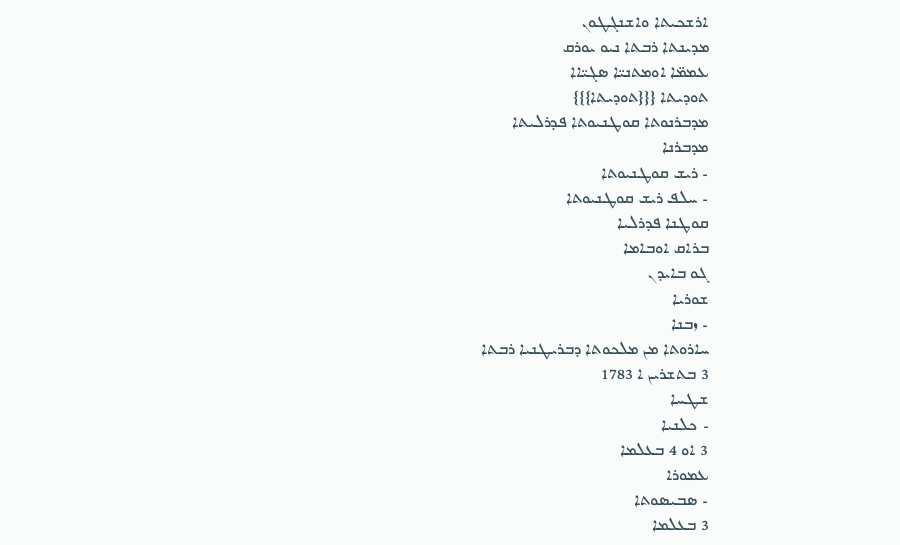ܐܪܫܟܝܬܐ ܘܐܫܢܓܛܘܢ
ܡܕܝܢܬܐ ܪܒܬܐ ܢܝܘ ܝܘܪܩ
ܥܡܡ̈ܐ ܐܘܡܬܢܝ̈ܐ ܣܓܝ̈ܐܐ
ܬܘܕܝܬܐ {{{ܬܘܕܝܬܐ}}}
ܡܕܒܪܢܘܬܐ ܩܘܛܢܝܘܬܐ ܦܕܪܠܝܬܐ
ܡܕܒܪܢܐ
- ܪܝܫ ܩܘܛܢܝܘܬܐ
- ܚܠܦ ܪܝܫ ܩܘܛܢܝܘܬܐ
ܩܘܛܢܐ ܦܕܪܠܝܐ
ܒܪܐܩ ܐܘܒܐܡܐ
ܓܘ ܒܐܝܕܢ
ܫܘܪܝܐ
- ܙܒܢܐ
ܚܐܪܘܬܐ ܡܢ ܡܠܟܘܬܐ ܕܒܪܝܛܢܝܐ ܪܒܬܐ
3 ܒܬܫܪܝܢ ܐ 1783
ܫܛܚܐ
- ܟܠܢܝܐ
3 ܐܘ 4 ܒܥܠܡܐ
ܥܡܘܪܐ
- ܣܒܝܣܘܬܐ
3 ܒܥܠܡܐ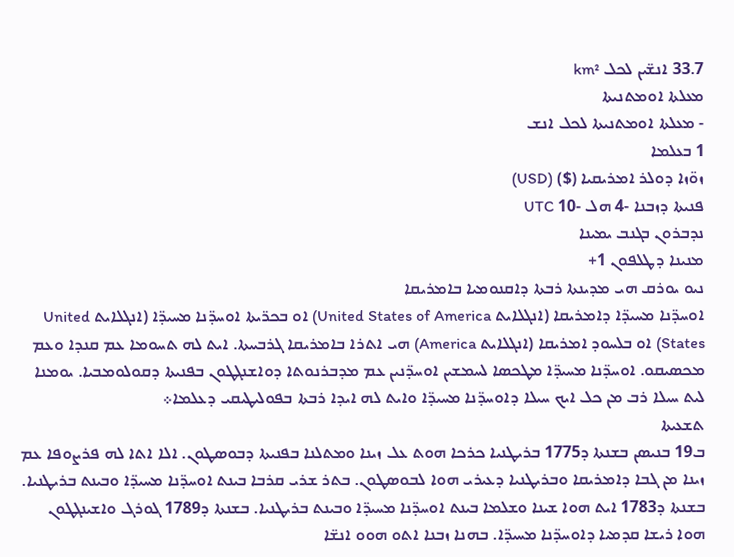33.7 ܐܢܫ̈ܝܢ ܠܟܠ km²
ܡܥܠܬܐ ܐܘܡܬܢܝܬܐ
- ܡܥܠܬܐ ܐܘܡܬܢܝܬܐ ܠܟܠ ܐܢܫ
1 ܒܥܠܡܐ
ܙܘ̈ܙܐ ܕܘܠܪ ܐܡܪܝܩܝܐ ($) (USD)
ܦܢܝܬܐ ܕܙܒܢܐ -4 ܗܠ -10 UTC
ܢܕܒܪܘܢ ܒܓܢܒ ܝܡܝܢܐ
ܡܢܝܢܐ ܕܛܠܦܘܢ 1+
ܢܝܘ ܝܘܪܩ ܗܝ ܡܕܝܢܬܐ ܪܒܬܐ ܕܐܩܢܘܡܝܐ ܒܐܡܪܝܩܐ
ܐܘܚܕ̈ܢܐ ܡܚܝܕ̈ܐ ܕܐܡܪܝܩܐ (ܐܢܓܠܐܝܬ United States of America) ܐܘ ܒܟܪ̈ܝܬܐ ܐܘܚܕ̈ܢܐ ܡܚܝܕ̈ܐ (ܐܢܓܠܐܝܬ United States) ܐܘ ܒܠܚܘܕ ܐܡܪܝܩܐ (ܐܢܓܠܐܝܬ America) ܗܝ ܐܬܪܐ ܒܐܡܪܝܩܐ ܓܪܒܝܝܬܐ. ܐܝܬ ܠܗ ܬܚܘܡܐ ܥܡ ܩܢܕܐ ܘܥܡ ܡܟܣܝܩܘ. ܐܘܚܕ̈ܢܐ ܡܚܝܕ̈ܐ ܡܛܟܣܐ ܠܚܡܫܝܢ ܐܘܚܕ̈ܢܝܢ ܥܡ ܡܕܒܪܢܘܬܐ ܕܘܐܫܢܓܛܘܢ ܒܦܢܝܬܐ ܕܩܘܠܘܡܒܝܐ. ܝܘܡܢܐ ܠܝܬ ܚܝܠܐ ܪܒ ܡܢ ܟܠ ܐܝܟ ܚܝܠܐ ܕܐܘܚܕ̈ܢܐ ܡܚܝܕ̈ܐ ܘܐܝܬ ܠܗ ܐܝܕܐ ܪܒܬܐ ܒܦܘܠܝܛܝܩܝ ܕܥܠܡܐ܀
ܬܫܥܝܬܐ
ܒ19 ܒܢܝܣܢ ܒܫܢܬܐ ܕ1775 ܒܪܝܛܢܝܐ ܟܪܟܐ ܗܘܬ ܥܠ ܙܝܢܐ ܘܡܬܠܢܐ ܒܦܢܝܬܐ ܕܒܘܣܛܘܢ. ܐܠܐ ܐܬܐ ܠܗ ܦܪܨܘܦܐ ܥܡ ܙܝܢܐ ܡܢ ܓܒܐ ܕܐܡܪܝܩܐ ܘܒܪܝܛܢܝܐ ܕܥܝܪܝ ܗܘܐ ܠܒܘܣܛܘܢ. ܒܬܪ ܫܪܝ ܩܪܒܐ ܒܝܢܬ ܐܘܚܕ̈ܢܐ ܡܚܝܕ̈ܐ ܘܒܝܢܬ ܒܪܝܛܢܝܐ. ܒܫܢܬܐ ܕ1783 ܐܝܬ ܗܘܐ ܫܝܢܐ ܘܫܠܡܐ ܒܝܢܬ ܐܘܚܕ̈ܢܐ ܡܚܝܕ̈ܐ ܘܒܝܢܬ ܒܪܝܛܢܝܐ. ܒܫܢܬܐ ܕ1789 ܓܘܪܓ ܘܐܫܝܢܓܛܘܢ ܗܘܐ ܪܝܫܐ ܩܕܡܝܐ ܕܐܘܚܕ̈ܢܐ ܡܚܝܕ̈ܐ. ܒܗܢܐ ܙܒܢܐ ܐܬܘ ܗܘܘ ܐܢܫ̈ܐ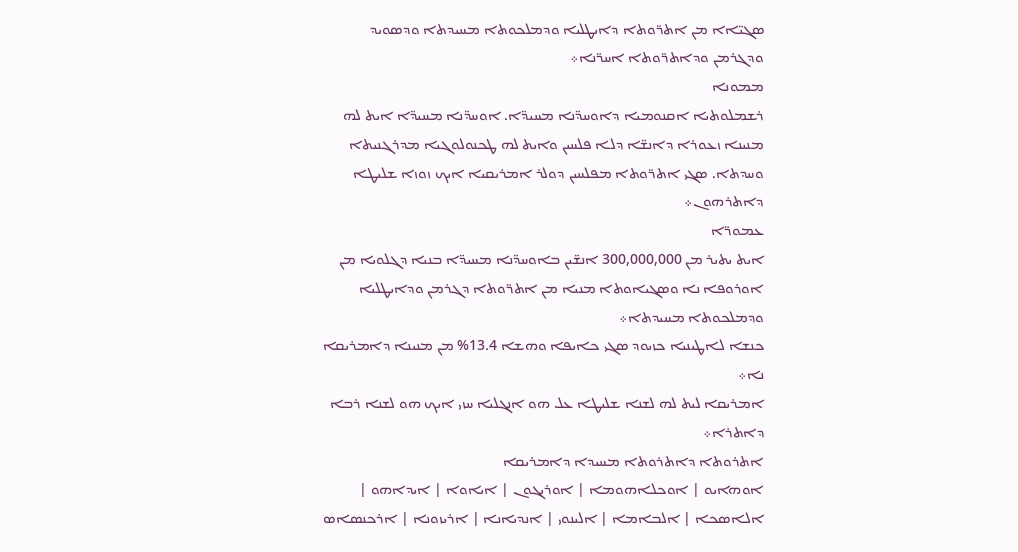ܣܓܝ̈ܐܐ ܡܢ ܐܬܪ̈ܘܬܐ ܕܐܝܛܠܝܐ ܘܕܡܠܟܘܬܐ ܡܚܝܕܬܐ ܘܕܣܘܝܕ ܘܕܓܪܡܢ ܘܕܐܬܪ̈ܘܬܐ ܐܚܪ̈ܢܐ܀
ܡܡܘܢܐ
ܪܫܡܠܘܬܝܐ ܐܩܢܘܡܝܐ ܕܐܘܚܕ̈ܢܐ ܡܚܝܕ̈ܐ. ܐܘܚܕ̈ܢܐ ܡܚܝܕ̈ܐ ܐܝܬ ܠܗ ܡܢܝܢܐ ܙܥܘܪܐ ܕܐܢܫ̈ܐ ܕܠܐ ܦܠܚܝܢ ܘܐܝܬ ܠܗ ܛܟܢܘܠܘܓܝܐ ܡܕܪܓܢܝܬܐ ܘܚܕܬܐ. ܣܓܝ ܐܬܪ̈ܘܬܐ ܡܦܠܚܝܢ ܕܘܠܪ ܐܡܪܝܩܝܐ ܐܝܟ ܙܘܙܐ ܫܠܝܛܐ ܕܐܬܪܗܘܢ܀
ܥܡܘܪ̈ܐ
ܐܝܬ ܝܬܝܪ ܡܢ 300,000,000 ܐܢܫ̈ܝܢ ܒܐܘܚܕ̈ܢܐ ܡܚܝܕ̈ܐ ܒܢܝܐ ܕܓܠܘܝܐ ܡܢ ܐܘܪܘܦܐ ܢܐ ܘܣܓܝܐܘܬܐ ܡܢܝܐ ܡܢ ܐܬܪ̈ܘܬܐ ܕܓܪܡܢ ܘܕܐܝܛܠܝܐ ܘܕܡܠܟܘܬܐ ܡܚܝܕܬܐ܀
ܟܢܫܐ ܠܐܛܝܢܝܐ ܟܙܝܘܕ ܣܓܝ ܟܐܝܦܐ ܘܗܫܐ 13.4% ܡܢ ܡܢܝܢܐ ܕܐܡܪܝܩܐ ܢܐ܀
ܐܡܪܝܩܐ ܠܝܬ ܠܗ ܠܫܢܐ ܫܠܝܛܐ ܥܠ ܗܘ ܐܢܓܠܝܐ ܚܙܝ ܐܝܟ ܗܘ ܠܫܢܐ ܪܒܐ ܕܐܬܪܐ܀
ܐܬܪܘܬܐ ܕܐܬܪܘܬܐ ܡܚܝܕܐ ܕܐܡܪܝܩܐ
ܐܘܗܐܝܘ | ܐܘܟܠܐܗܘܡܐ | ܐܘܪܝܓܘܢ | ܐܝܐܘܐ | ܐܝܕܐܗܘ | ܐܠܐܣܟܐ | ܐܠܒܐܡܐ | ܐܠܝܢܘܝ | ܐܢܕܝܐܢܐ | ܐܪܝܙܘܢܐ | ܐܪܟܢܣܐܣ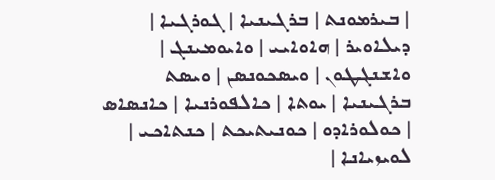| ܒܝܪܡܘܢܬ | ܒܪܓܝܢܝܐ | ܓܘܪܓܝܐ | ܕܝܠܐܘܝܪ | ܗܐܘܐܝܝ | ܘܐܝܘܡܝܢܓ | ܘܐܫܢܓܛܘܢ | ܘܝܣܟܘܢܣܢ | ܘܝܣܬ ܒܪܓܝܢܝܐ | ܝܘܬܐ | ܟܐܠܦܘܪܢܝܐ | ܟܐܢܣܐܣ | ܟܘܠܘܪܐܕܘ | ܟܘܢܝܬܝܟܬ | ܟܢܬܐܟܝ | ܠܘܝܙܝܐܢܐ |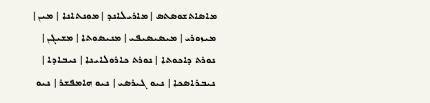ܡܐܣܐܬܫܘܣܬܣ | ܡܐܪܝܠܐܢܕ | ܡܘܢܬܐܢܐ | ܡܝܢ | ܡܝܙܘܪܝ | ܡܝܣܝܣܝܦܝ | ܡܢܝܣܘܬܐ | ܡܫܝܓܢ | ܢܘܪܬ ܕܐܟܘܬܐ | ܢܘܪܬ ܟܐܪܘܠܐܝܢܐ | ܢܝܒܐܕܐ | ܢܝܒܪܐܣܟܐ | ܢܝܘ ܓܝܪܣܝ | ܢܝܘ ܗܐܡܦܫܪ | ܢܝܘ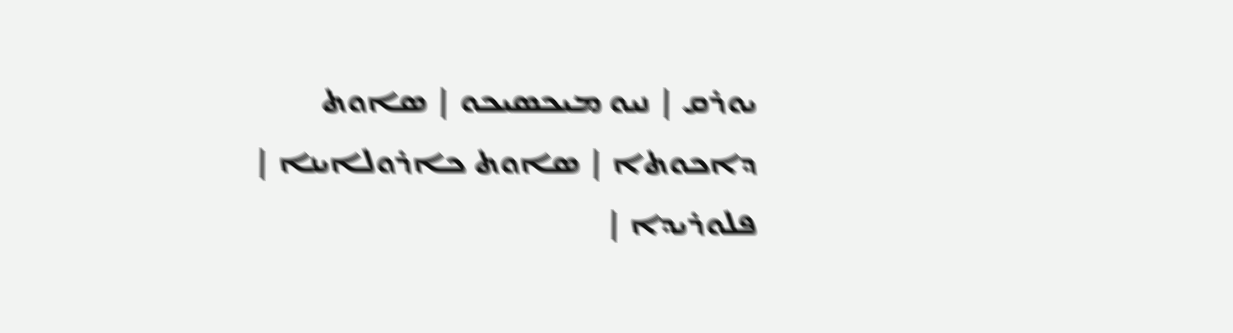ܝܘܪܩ | ܢܝܘ ܡܝܟܣܝܟܘ | ܣܐܘܬ ܕܐܟܘܬܐ | ܣܐܘܬ ܟܐܪܘܠܐܝܢܐ | ܦܠܘܪܝܕܐ |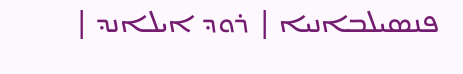ܦܢܣܝܠܒܐܢܝܐ | ܪܘܕ ܐܝܠܐܢܕ |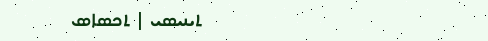ܬܝܢܝܣܝ | ܬܟܣܐܣ